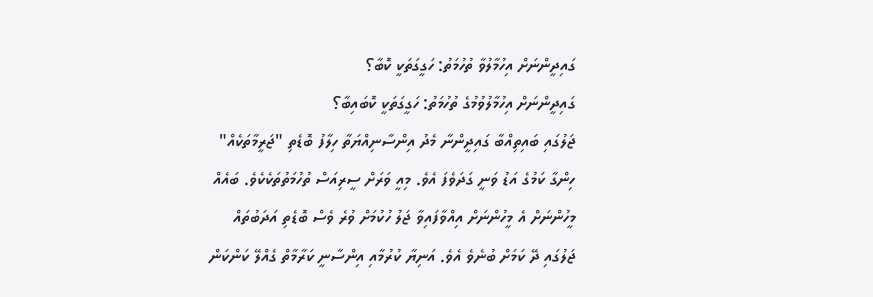ގައިދީންނަށް އިހުމާލުވާ ތުހުމަތު: ހަގީގަތަކީ ކޮބާ؟
ގައިދީންނަށް އިހުމާލުވުމުގެ ތުހުމަތު: ހަގީގަތަކީ ކޮބައިބާ؟
ޖަލުގައި ބައިތިއްބާ ގައިދީންނާ މެދު އިންސާނިއްޔަތާ ހިލާފު ބޮޑެތި "ޖަރީމާތަކެއް" ހިންގާ ކަމުގެ އަޑު ވަނީ ގަދަވެފަ އެވެ. މިއީ ވަރަށް ސީރިއަސް ތުހުމަތުތަކެކެވެ. ބައެއް މީހުންނަށް އެ މީހުންނަށް އިއްވާފައިވާ ޖަލު ހުކުމަށް ވުރެ ވެސް ބޮޑެތި އަދަބުތައް ޖަލުގައި ދޭ ކަމަށް ބުނެވެ އެވެ. އަނިޔާ ކުރުމާއި އިންސާނީ ކަރާމާތް ގެއްލޭ ކަންކަން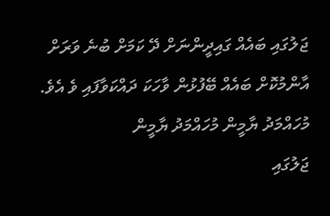ޖަލުގައި ބައެއް ގައިދީންނަށް ދޭ ކަމަށް ބުނެ ވަރަށް އާންމުކޮށް ބައެއް ބޭފުޅުން ވާހަކަ ދައްކަވާފައި ވެ އެވެ.
މުހައްމަދު ޔާމީން މުހައްމަދު ޔާމީން
ޖަލުގައި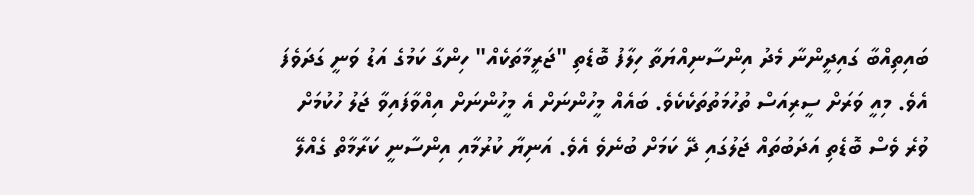ބައިތިއްބާ ގައިދީންނާ މެދު އިންސާނިއްޔަތާ ހިލާފު ބޮޑެތި "ޖަރީމާތަކެއް" ހިންގާ ކަމުގެ އަޑު ވަނީ ގަދަވެފަ އެވެ. މިއީ ވަރަށް ސީރިއަސް ތުހުމަތުތަކެކެވެ. ބައެއް މީހުންނަށް އެ މީހުންނަށް އިއްވާފައިވާ ޖަލު ހުކުމަށް ވުރެ ވެސް ބޮޑެތި އަދަބުތައް ޖަލުގައި ދޭ ކަމަށް ބުނެވެ އެވެ. އަނިޔާ ކުރުމާއި އިންސާނީ ކަރާމާތް ގެއްލޭ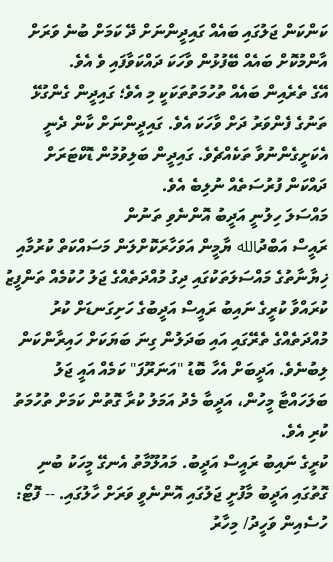ކަންކަން ޖަލުގައި ބައެއް ގައިދީންނަށް ދޭ ކަމަށް ބުނެ ވަރަށް އާންމުކޮށް ބައެއް ބޭފުޅުން ވާހަކަ ދައްކަވާފައި ވެ އެވެ.
އޭގެ ތެރެއިން ބައެއް ތުހުމަތުތަކަކީ މި އެވެ؛ ގައިދީން ގެންގުޅޭ ތަނުގެ ފެންވަރު ދަށް ވާހަކަ އެވެ. ގައިދީންނަށް ކާން ދެނީ އެކަށީގެންނުވާ ތަކެއްޗެވެ. ގައިދީން ބަލިވުމުން ޑޮކްޓަރަށް ދައްކަން ފުރުސަތެއް ނުލިބެ އެވެ.
މައްސަލަ ހިލުނީ އަދީބު އޮންނެވި ތަނުން
ރައީސް އަބްދުالله ޔާމީން އަވަހާރަކޮށްލަން މަސައްކަތް ކުރުމާއި ޚިޔާނާތުގެ މައްސަލަތަކުގައި ދިގު މުއްދަތެއްގެ ޖަލު ހުކުމެއް ތަންފީޒު ކުރައްވާ ކުރީގެ ނައިބު ރައީސް އަދީބުގެ ހަށިގަނޑަށް ކުރު މުއްދަތެއްގެ ތެރޭގައި އައި ބަދަލުން ގިނަ ބަޔަކަށް ހައިރާންކަން ލިބުނެވެ. އަދީބަށް އެހާ ބޮޑު "އަނަރޫފަ" ކަމެއް އައީ ޖަލު ބަލަހައްޓާ މީހުން، އަދީބާ މެދު އަމަލު ކުރާ ގޮތުން ކަމަށް ތުހުމަތު ކުރި އެވެ.
ކުރީގެ ނައިބު ރައީސް އަދީބު. މައުލޫމާތު އެނގޭ މީހަކު ބުނި ގޮތުގައި އަދީބު މާފުށީ ޖަލުގައި އޮންނެވީ ވަރަށް ހާލުގައި. -- ފޮޓޯ: ހުސެއިން ވަހީދު/ މިހާރު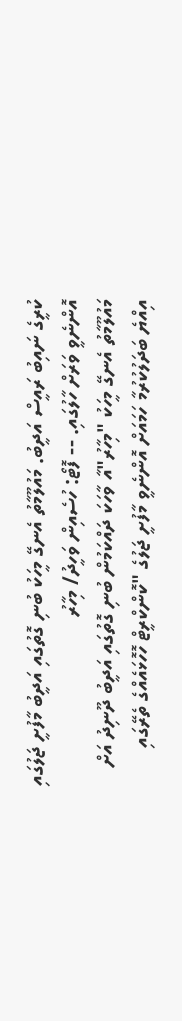ކުރީގެ ނައިބު ރައީސް އަދީބު. މައުލޫމާތު އެނގޭ މީހަކު ބުނި ގޮތުގައި އަދީބު މާފުށީ ޖަލުގައި އޮންނެވީ ވަރަށް ހާލުގައި. -- ފޮޓޯ: ހުސެއިން ވަހީދު/ މިހާރު
މައުލޫމާތު އެނގޭ މީހަކު "މިހާރު"އާ ވާހަކަ ދައްކަމުން ބުނި ގޮތުގައި އަދީބު ދޫނިދު އަށް އިއްޔެ ބަދަލުކުރުމާ ހަމައަށް އޮންނެވީ މާފުށީ ޖަލުގެ "ކޮންކްރީޓް ހޮހޮޅައެއްގެ ތެރޭގައި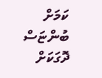ކަމަށް ބުންޏަސް ދޮގަކަށް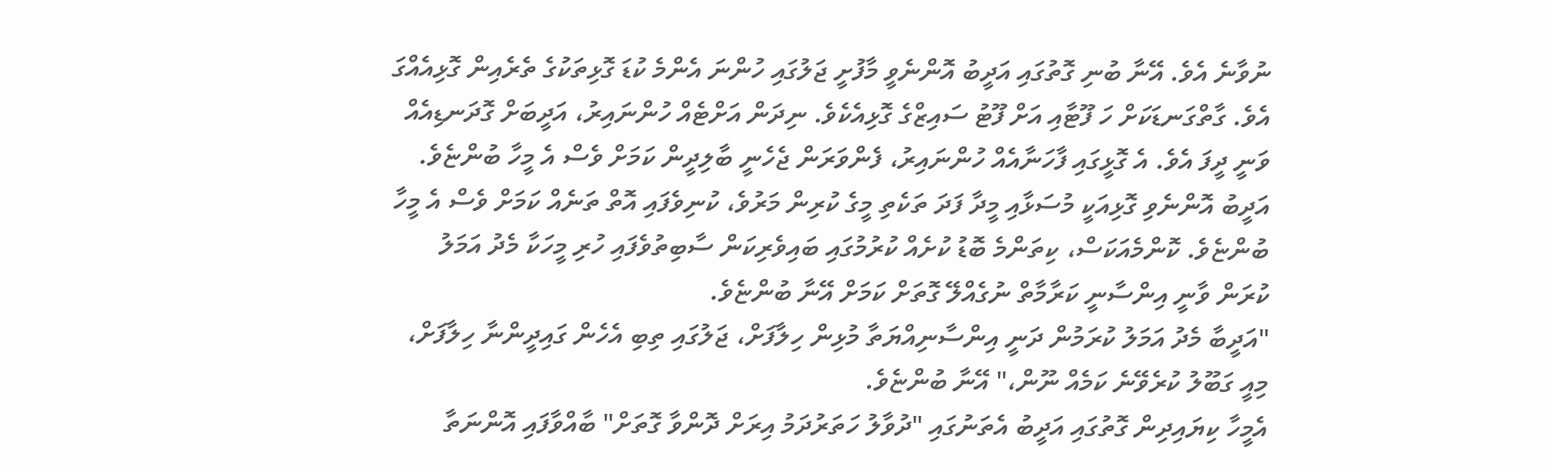ނުވާނެ އެވެ. އޭނާ ބުނި ގޮތުގައި އަދީބު އޮންނެވީ މާފުށީ ޖަލުގައި ހުންނަ އެންމެ ކުޑަ ގޮޅިތަކުގެ ތެރެއިން ގޮޅިއެއްގަ އެވެ. ގާތްގަނޑަކަށް ހަ ފޫޓާއި އަށް ފޫޓު ސައިޒްގެ ގޮޅިއެކެވެ. ނިދަން އަށްޓެއް ހުންނައިރު، އަދީބަށް ގޮދަނޑިއެއް ވަނީ ދީފަ އެވެ. އެ ގޮޅީގައި ފާހަނާއެއް ހުންނައިރު، ފެންވަރަން ޖެހެނީ ބާލިދީން ކަމަށް ވެސް އެ މީހާ ބުންޏެވެ.
އަދީބު އޮންނެވި ގޮޅިއަކީ މުސަޅާއި މީދާ ފަދަ ތަކެތި މީގެ ކުރިން މަރުވެ، ކުނިވެފައި އޮތް ތަނެއް ކަމަށް ވެސް އެ މީހާ ބުންޏެވެ. ކޮންމެއަކަސް، ކިތަންމެ ބޮޑު ކުށެއް ކުރުމުގައި ބައިވެރިކަން ސާބިތުވެފައި ހުރި މީހަކާ މެދު އަމަލު ކުރަން ވާނީ އިންސާނީ ކަރާމާތް ނުގެއްލޭ ގޮތަށް ކަމަށް އޭނާ ބުންޏެވެ.
"އަދީބާ މެދު އަމަލު ކުރަމުން ދަނީ އިންސާނިއްޔަތާ މުޅިން ހިލާފަށް، ޖަލުގައި ތިބި އެހެން ގައިދީންނާ ހިލާފަށް، މިއީ ގަބޫލު ކުރެވޭނެ ކަމެއް ނޫން،" އޭނާ ބުންޏެވެ.
އެމީހާ ކިޔައިދިން ގޮތުގައި އަދީބު އެތަނުގައި "ދުވާލު ހަތަރުދަމު އިރަށް ދޮންވާ ގޮތަށް" ބާއްވާފައި އޮންނަތާ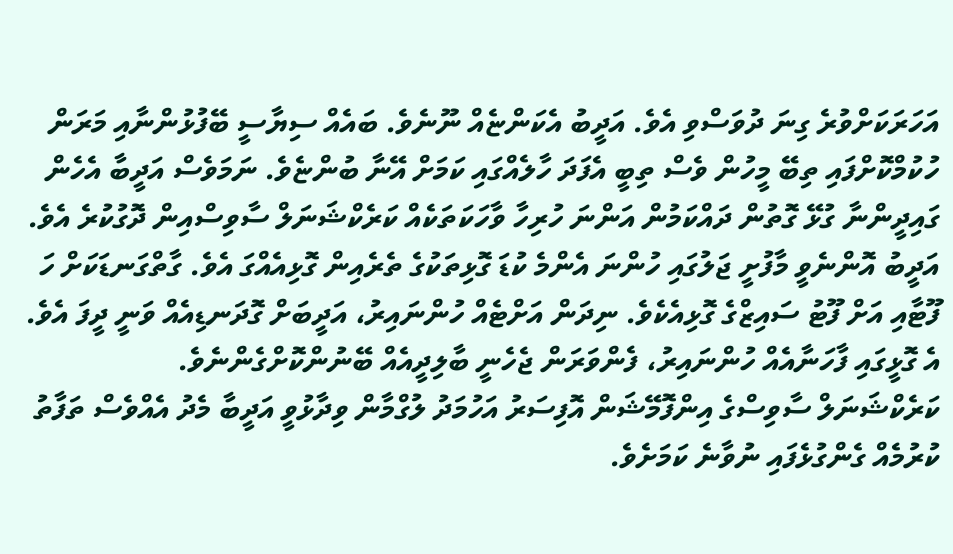އަހަރަކަށްވުރެ ގިނަ ދުވަސްވި އެވެ. އަދީބު އެކަންޏެއް ނޫނެވެ. ބައެއް ސިޔާސީ ބޭފުޅުންނާއި މަރަން ހުކުމްކޮށްފައި ތިބޭ މީހުން ވެސް ތިބީ އެފަދަ ހާލެއްގައި ކަމަށް އޭނާ ބުންޏެވެ. ނަމަވެސް އަދީބާ އެހެން ގައިދީންނާ ގުޅޭ ގޮތުން ދައްކަމުން އަންނަ ހުރިހާ ވާހަކަތަކެއް ކަރެކްޝަނަލް ސާވިސްއިން ދޮގުކުރެ އެވެ.
އަދީބު އޮންނެވީ މާފުށީ ޖަލުގައި ހުންނަ އެންމެ ކުޑަ ގޮޅިތަކުގެ ތެރެއިން ގޮޅިއެއްގަ އެވެ. ގާތްގަނޑަކަށް ހަ ފޫޓާއި އަށް ފޫޓު ސައިޒްގެ ގޮޅިއެކެވެ. ނިދަން އަށްޓެއް ހުންނައިރު، އަދީބަށް ގޮދަނޑިއެއް ވަނީ ދީފަ އެވެ. އެ ގޮޅީގައި ފާހަނާއެއް ހުންނައިރު، ފެންވަރަން ޖެހެނީ ބާލިދީއެއް ބޭނުންކޮށްގެންނެވެ.
ކަރެކްޝަނަލް ސާވިސްގެ އިންފޮމޭޝަން އޮފިސަރު އަހުމަދު ލުގްމާން ވިދާޅުވީ އަދީބާ މެދު އެއްވެސް ތަފާތު ކުރުމެއް ގެންގުޅެފައި ނުވާނެ ކަމަށެވެ.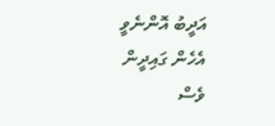އަދީބު އޮންނެވީ އެހެން ގައިދީން ވެސް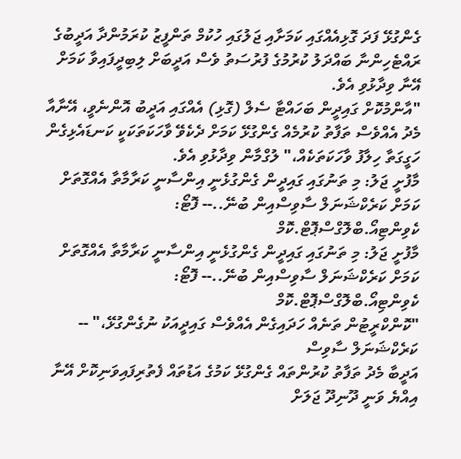ގެންގުޅޭ ފަދަ ގޮޅިއެއްގައި ކަމަށާއި ޖަލުގައި ހުކުމް ތަންފީޒު ކުރަމުންދާ އަދީބުގެ ރައްޓެހިންނާ ބައްދަލު ކުރުމުގެ ފުރުސަތު ވެސް އަދީބަށް ލިބިދީފައިވާ ކަމަށް އޭނާ ވިދާޅުވި އެވެ.
"އާންމުކޮށް ގައިދީން ބަހައްޓާ ސެލް (ގޮޅި) އެއްގައި އަދީބު އޮންނެވީ، އޭނާއާ މެދު އެއްވެސް ތަފާތު ކުރުމެއް ގެންގުޅޭ ކަމަށް ދެކެވޭ ވާހަކަތަކަކީ ކަނޑައެޅިގެން ހަގީގަތާ ހިލާފު ވާހަކަތަކެއް،" ލުގްމާން ވިދާޅުވި އެވެ.
މާފުށީ ޖަލު: މި ތަނުގައި ގައިދީން ގެންގުޅެނީ އިންސާނީ ކަރާމާތާ އެއްގޮތަށް ކަމަށް ކަރެކްޝަނަލް ސާވިސްއިން ބުނޭ..-- ފޮޓޯ: ކެވިންޓިއޯ.ބްލޮގްސްޕޮޓް.ކޮމް
މާފުށީ ޖަލު: މި ތަނުގައި ގައިދީން ގެންގުޅެނީ އިންސާނީ ކަރާމާތާ އެއްގޮތަށް ކަމަށް ކަރެކްޝަނަލް ސާވިސްއިން ބުނޭ..-- ފޮޓޯ: ކެވިންޓިއޯ.ބްލޮގްސްޕޮޓް.ކޮމް
"ކޮންކްރީޓުން ތަނެއް ހަދައިގެން އެއްވެސް ގައިދީއަކު ނުގެންގުޅޭ،" -- ކަރެކްޝަނަލް ސާވިސް
އަދީބާ މެދު ތަފާތު ކުރުންތައް ގެންގުޅޭ ކަމުގެ އަޑުތައް ފެތުރިފައިވަނިކޮށް އޭނާ އިއްޔެ ވަނީ ދޫނިދޫ ޖަލަށް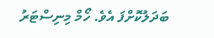ބަދަލުކޮށްފަ އެވެ. ހޯމް މިނިސްޓަރު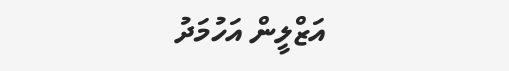އަޒްލީން އަހުމަދު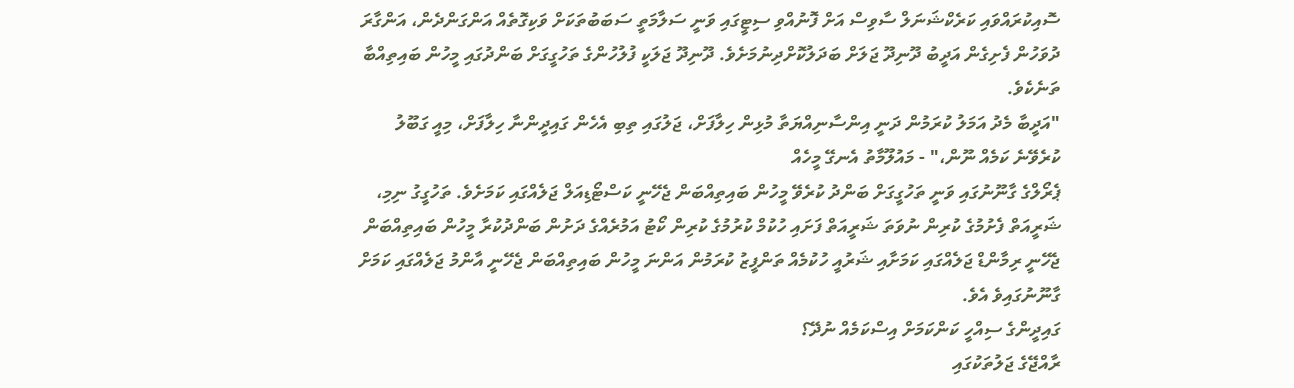ސޮއިކުރައްވައި ކަރެކްޝަނަލް ސާވިސް އަށް ފޮނުއްވި ސިޓީގައި ވަނީ ސަލާމަތީ ސަބަބުތަކަށް ވަކިގޮތެއް އަންގަންދެން، އަންގާރަ ދުވަހުން ފެށިގެން އަދީބު ދޫނިދޫ ޖަލަށް ބަދަލުކޮށްދިނުމަށެވެ. ދޫނިދޫ ޖަލަކީ ފުލުހުންގެ ތަހުގީގަށް ބަންދުގައި މީހުން ބައިތިއްބާ ތަނެކެވެ.
"އަދީބާ މެދު އަމަލު ކުރަމުން ދަނީ އިންސާނިއްޔަތާ މުޅިން ހިލާފަށް، ޖަލުގައި ތިބި އެހެން ގައިދީންނާ ހިލާފަށް، މިއީ ގަބޫލު ކުރެވޭނެ ކަމެއް ނޫން،" - މައުލޫމާތު އެނގޭ މީހެއް
ޕެރޯލްގެ ގާނޫނުގައި ވަނީ ތަހުގީގަށް ބަންދު ކުރެވޭ މީހުން ބައިތިއްބަން ޖެހޭނީ ކަސްޓޯޑިއަލް ޖަލެއްގައި ކަމަށެވެ. ތަހުގީގު ނިމި، ޝަރީއަތް ފެށުމުގެ ކުރިން ނުވަތަ ޝަރީއަތް ފަށައި ހުކުމް ކުރުމުގެ ކުރިން ކޯޓު އަމުރެއްގެ ދަށުން ބަންދުކުރާ މީހުން ބައިތިއްބަން ޖެހޭނީ ރިމާންޑް ޖަލެއްގައި ކަމަށާއި ޝަރުއީ ހުކުމެއް ތަންފީޒު ކުރަމުން އަންނަ މީހުން ބައިތިއްބަން ޖެހޭނީ އާންމު ޖަލެއްގައި ކަމަށް ގާނޫނުގައިވެ އެވެ.
ގައިދީންގެ ސިއްހީ ކަންކަމަށް އިސްކަމެއް ނުދޭ؟
ރާއްޖޭގެ ޖަލުތަކުގައި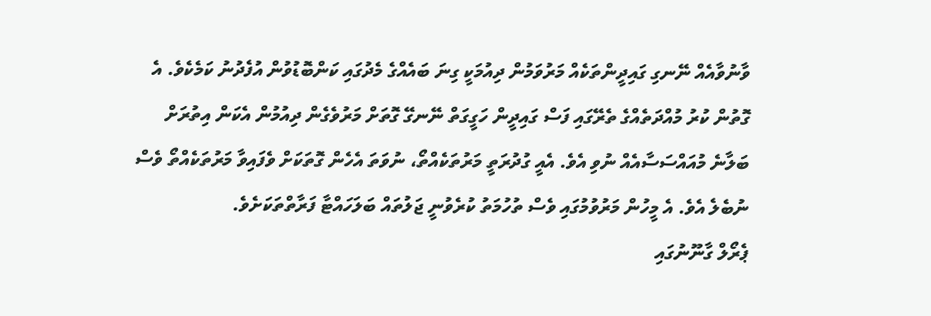ވާނުވާއެއް ނޭނގި ގައިދީންތަކެއް މަރުވަމުން ދިއުމަކީ ގިނަ ބައެއްގެ މެދުގައި ކަންބޮޑުވުން އުފެދުނު ކަމެކެވެ. އެ ގޮތުން ކުރު މުއްދަތެއްގެ ތެރޭގައި ފަސް ގައިދީން ހަގީގަތް ނޭނގޭ ގޮތަށް މަރުވެގެން ދިއުމުން އެކަން އިތުރަށް ބަލާނެ މުއައްސަސާއެއް ނުވި އެވެ. އެއީ ގުދުރަތީ މަރުތަކެއްތޯ، ނުވަތަ އެހެން ގޮތަކަށް ވެފައިވާ މަރުތަކެއްތޯ ވެސް ނުބެލެ އެވެ. އެ މީހުން މަރުވުމުގައި ވެސް ތުހުމަތު ކުރެވުނީ ޖަލުތައް ބަލަހައްޓާ ފަރާތްތަކަށެވެ.
ޕެރޯލް ގާނޫނުގައި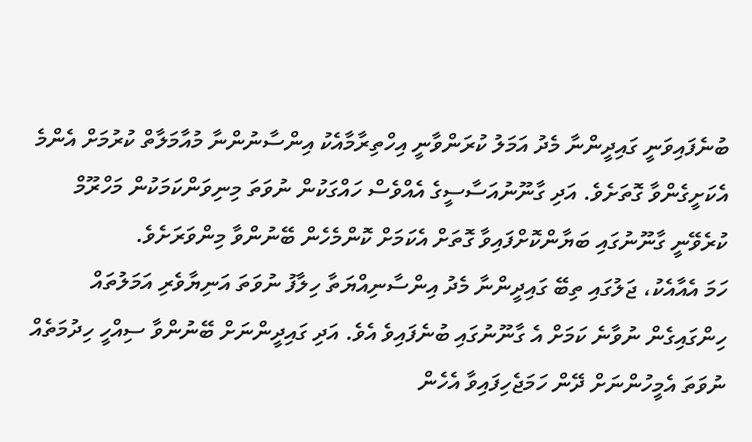ބުނެފައިވަނީ ގައިދީންނާ މެދު އަމަލު ކުރަންވާނީ އިހްތިރާމާއެކު އިންސާނުންނާ މުއާމަލާތް ކުރުމަށް އެންމެ އެކަށީގެންވާ ގޮތަށެވެ. އަދި ގާނޫނުއަސާސީގެ އެއްވެސް ހައްގަކުން ނުވަތަ މިނިވަންކަމަކުން މަހްރޫމް ކުރެވޭނީ ގާނޫނުގައި ބަޔާންކޮށްފައިވާ ގޮތަށް އެކަމަށް ކޮންމެހެން ބޭނުންވާ މިންވަރަށެވެ.
ހަމަ އެއާއެކު، ޖަލުގައި ތިބޭ ގައިދީންނާ މެދު އިންސާނިއްޔަތާ ހިލާފު ނުވަތަ އަނިޔާވެރި އަމަލުތައް ހިންގައިގެން ނުވާނެ ކަމަށް އެ ގާނޫނުގައި ބުނެފައިވެ އެވެ. އަދި ގައިދީންނަށް ބޭނުންވާ ސިއްހީ ހިދުމަތެއް ނުވަތަ އެމީހުންނަށް ދޭން ހަމަޖެހިފައިވާ އެހެން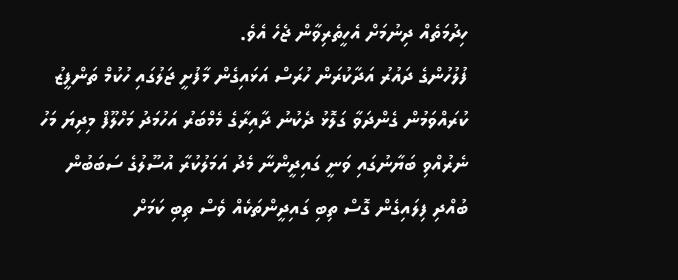ހިދުމަތެއް ދިނުމަށް އެހީތެރިވާން ޖެހެ އެވެ.
ފުލުހުންގެ ދައުރު އަދާކުރަން ހުރަސް އަޅައިގެން މާފުށީ ޖަލުގައި ހުކުމް ތަންފީޒު ކުރައްވަމުން ގެންދަވާ ގަލޮޅު ދެކުނު ދާއިރާގެ މެމްބަރު އަހުމަދު މަހްލޫފް މިދިޔަ މަހު ނެރުއްވި ބަޔާނުގައި ވަނީ ގައިދީންނާ މެދު އަމަލުކުރާ އުސޫލުގެ ސަބަބުން ބުއްދި ފިލައިގެން ގޮސް ތިބި ގައިދީންތަކެއް ވެސް ތިބި ކަމަށް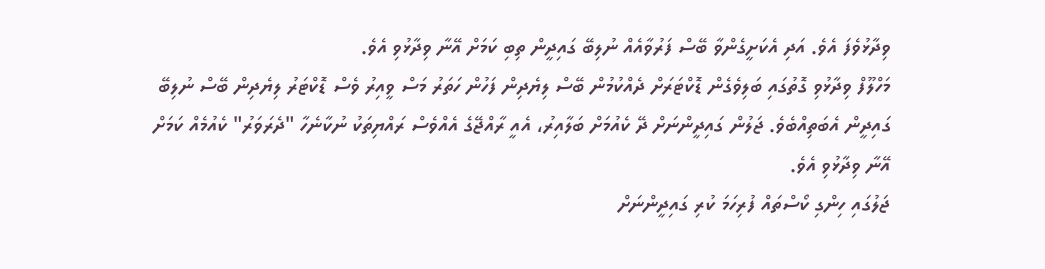ވިދާޅުވެފަ އެވެ. އަދި އެކަށީގެންވާ ބޭސް ފަރުވާއެއް ނުލިބޭ ގައިދީން ތިބި ކަމަށް އޭނާ ވިދާޅުވި އެވެ.
މަހްލޫފް ވިދާޅުވި ގޮތުގައި ބަލިވެގެން ޑޮކްޓަރަށް ދެއްކުމުން ބޭސް ލިޔެދިން ފަހުން ހަތަރު މަސް ވީއިރު ވެސް ޑޮކްޓަރު ލިޔެދިން ބޭސް ނުލިބޭ ގައިދީން އެބަތިއްބެވެ. ޖަލުން ގައިދީންނަށް ދޭ ކެއުމަށް ބަލާއިރު، އެއީ ރާއްޖޭގެ އެއްވެސް ރައްޔިތަކު ނުކާނެހާ "ދެރަވަރު" ކެއުމެއް ކަމަށް އޭނާ ވިދާޅުވި އެވެ.
ޖަލުގައި ހިންގި ކޯސްތައް ފުރިހަމަ ކުރި ގައިދީންނަށް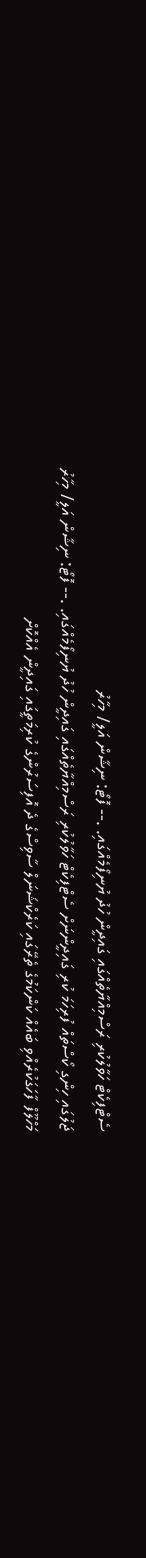ސެޓްފިކެޓް ހަވާލުކުރި ރަސްމިއްޔާތެއްގައި ގައިދީން ހުދު ޔުނިފޯމެއްގައި. .-- ފޮޓޯ: ނިޝާން އަލީ/ މިހާރު
ޖަލުގައި ހިންގި ކޯސްތައް ފުރިހަމަ ކުރި ގައިދީންނަށް ސެޓްފިކެޓް ހަވާލުކުރި ރަސްމިއްޔާތެއްގައި ގައިދީން ހުދު ޔުނިފޯމެއްގައި. .-- ފޮޓޯ: ނިޝާން އަލީ/ މިހާރު
މަހްލޫފް ފާހަގަކުރެއްވި ބައެއް ކަންކަމުގެ ތެރޭގައި ކަރެކްޝަނަލް ސާވިސްގެ ދެ އޮފިސަރުންގެ ކުރިމަތީގައި ގައިދީން އެއްކޮށް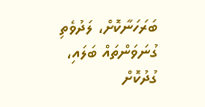ބަރަހަނާކޮށް، ލަދުވެތި ގުނަވަންތައް ބަލައި، ގުދުކޮށް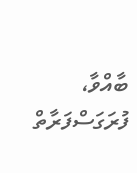ބާއްވާ، ފުރަގަސްފަރާތް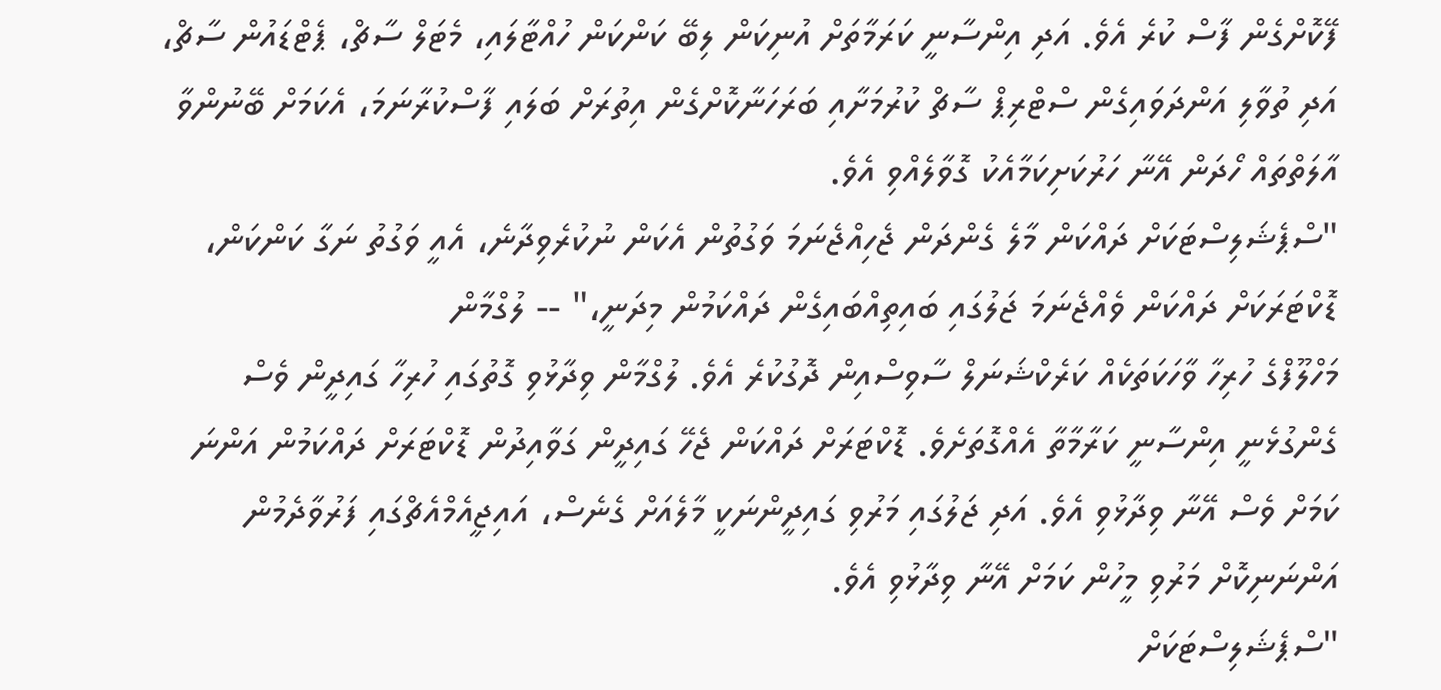ފޭކޮށްގެން ފާސް ކުރެ އެވެ. އަދި އިންސާނީ ކަރަމާތަށް އުނިކަން ލިބޭ ކަންކަން ހުއްޓާލައި، މެޓަލް ސާޗް، ޕެޓްޑައުން ސާޗް، އަދި ތުވާލި އަންދަވައިގެން ސްޓްރިޕް ސާޗް ކުރުމަށާއި ބަރަހަނާކޮށްގެން އިތުރަށް ބަލައި ފާސްކުރާނަމަ، އެކަމަށް ބޭނުންވާ އާލަތްތައް ހޯދަން އޭނާ ހަރުކަށިކަމާއެކު ގޮވާލެއްވި އެވެ.
"ސްޕެޝަލިސްޓަކަށް ދައްކަން މާލެ ގެންދަން ޖެހިއްޖެނަމަ ވަގުތުން އެކަން ނުކުރެވިދާނެ، އެއީ ވަގުތު ނަގާ ކަންކަން، ޑޮކްޓަރަކަށް ދައްކަން ވެއްޖެނަމަ ޖަލުގައި ބައިތިއްބައިގެން ދައްކަމުން މިދަނީ،" -- ލުގްމާން
މަހްލޫފްގެ ހުރިހާ ވާހަކަތަކެއް ކަރެކްޝަނަލް ސާވިސްއިން ދޮގުކުރެ އެވެ. ލުގްމާން ވިދާޅުވި ގޮތުގައި ހުރިހާ ގައިދީން ވެސް ގެންގުޅެނީ އިންސާނީ ކަރާމާތާ އެއްގޮތަށެވެ. ޑޮކްޓަރަށް ދައްކަން ޖެހޭ ގައިދީން ގަވާއިދުން ޑޮކްޓަރަށް ދައްކަމުން އަންނަ ކަމަށް ވެސް އޭނާ ވިދާޅުވި އެވެ. އަދި ޖަލުގައި މަރުވި ގައިދީންނަކީ މާލެއަށް ގެނެސް، އައިޖީއެމްއެޗްގައި ފަރުވާދެމުން އަންނަނިކޮށް މަރުވި މީހުން ކަމަށް އޭނާ ވިދާޅުވި އެވެ.
"ސްޕެޝަލިސްޓަކަށް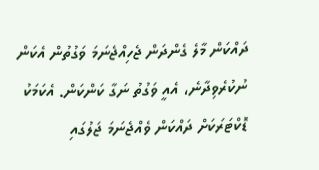ދައްކަން މާލެ ގެންދަން ޖެހިއްޖެނަމަ ވަގުތުން އެކަން ނުކުރެވިދާނެ، އެއީ ވަގުތު ނަގާ ކަންކަން. އެކަމަކު ޑޮކްޓަރަކަށް ދައްކަން ވެއްޖެނަމަ ޖަލުގައި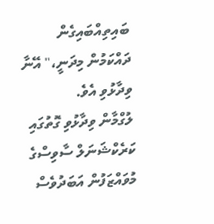ބައިތިއްބައިގެން ދައްކަމުން މިދަނީ،" އޭނާ ވިދާޅުވި އެވެ.
ލުގްމާން ވިދާޅުވި ގޮތުގައި ކަރެކްޝަނަލް ސާވިސްގެ މުވައްޒަފުން އަބަދުވެސް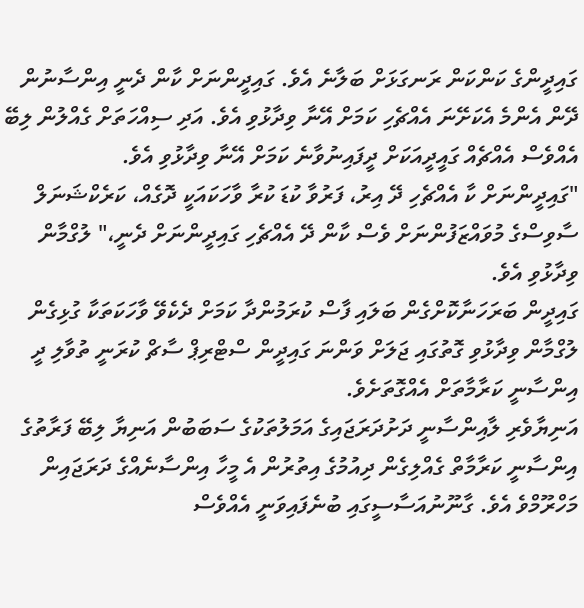ގައިދީންގެ ކަންކަން ރަނގަޅަށް ބަލާނެ އެވެ. ގައިދީންނަށް ކާން ދެނީ އިންސާނުން ދޭން އެންމެ އެކަށޭނަ އެއްޗެހި ކަމަށް އޭނާ ވިދާޅުވި އެވެ. އަދި ސިއްހަތަށް ގެއްލުން ލިބޭ އެއްވެސް އެއްޗެއް ގައީދީއަކަށް ދީފައިނުވާނެ ކަމަށް އޭނާ ވިދާޅުވި އެވެ.
"ގައިދީންނަށް ކާ އެއްޗެހި ދޭ އިރު، ފަރުވާ ކުޑަ ކުރާ ވާހަކައަކީ ދޮގެއް، ކަރެކްޝަނަލް ސާވިސްގެ މުވައްޒަފުންނަށް ވެސް ކާން ދޭ އެއްޗެހި ގައިދީންނަށް ދެނީ،" ލުގްމާން ވިދާޅުވި އެވެ.
ގައިދީން ބަރަހަނާކޮށްގެން ބަލައި ފާސް ކުރަމުންދާ ކަމަށް ދެކެވޭ ވާހަކަތަކާ ގުޅިގެން ލުގްމާން ވިދާޅުވި ގޮތުގައި ޖަލަށް ވަންނަ ގައިދީން ސްޓްރިޕް ސާޗް ކުރަނީ ތުވާލި ދީ އިންސާނީ ކަރާމާތަށް އެއްގޮތަށެވެ.
އަނިޔާވެރި ލާއިންސާނީ ދަށުދަރަޖައިގެ އަމަލުތަކުގެ ސަބަބުން އަނިޔާ ލިބޭ ފަރާތުގެ އިންސާނީ ކަރާމާތް ގެއްލިގެން ދިއުމުގެ އިތުރުން އެ މީހާ އިންސާނެއްގެ ދަރަޖައިން މަހްރޫމްވެ އެވެ. ގާނޫނުއަސާސީގައި ބުނެފައިވަނީ އެއްވެސް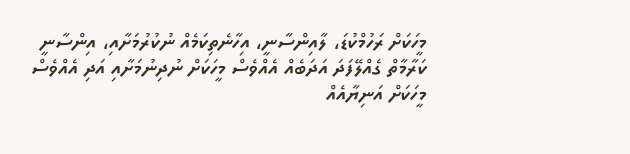މީހަކަށް ރަހުމްކުޑަ، ލާއިންސާނީ، އިހާނެތިކަމެއް ނުކުރުމަށާއި، އިންސާނީ ކަރާމާތް ގެއްލޭފަދަ އަދަބެއް އެއްވެސް މީހަކަށް ނުދިނުމަށާއި އަދި އެއްވެސް މީހަކަށް އަނިޔާއެއް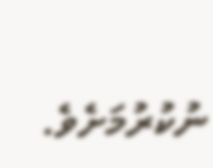ނުކުރުމަށެވެ.